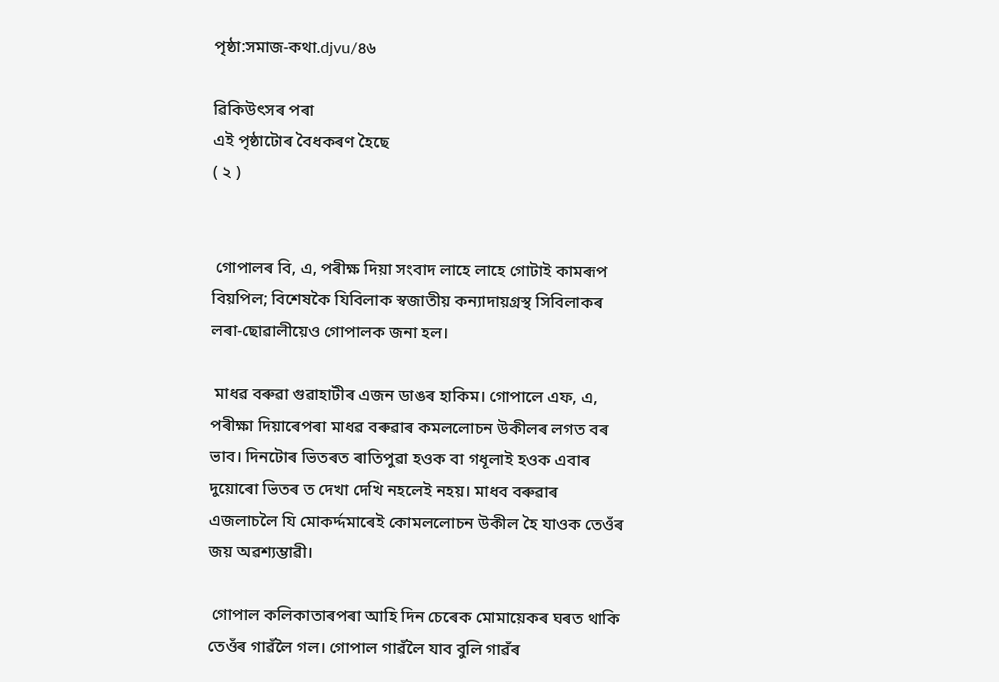পৃষ্ঠা:সমাজ-কথা.djvu/৪৬

ৱিকিউৎসৰ পৰা
এই পৃষ্ঠাটোৰ বৈধকৰণ হৈছে
( ২ )


 গোপালৰ বি, এ, পৰীক্ষ দিয়া সংবাদ লাহে লাহে গোটাই কামৰূপ বিয়পিল; বিশেষকৈ যিবিলাক স্বজাতীয় কন্যাদায়গ্ৰস্থ সিবিলাকৰ লৰা-ছোৱালীয়েও গোপালক জনা হল।

 মাধৱ বৰুৱা গুৱাহাটীৰ এজন ডাঙৰ হাকিম। গোপালে এফ, এ, পৰীক্ষা দিয়াৰেপৰা মাধৱ বৰুৱাৰ কমললোচন উকীলৰ লগত বৰ ভাব। দিনটোৰ ভিতৰত ৰাতিপুৱা হওক বা গধূলাই হওক এবাৰ দুয়োৰো ভিতৰ ত দেখা দেখি নহলেই নহয়। মাধব বৰুৱাৰ এজলাচলৈ যি মোকৰ্দ্দমাৰেই কোমললোচন উকীল হৈ যাওক তেওঁৰ জয় অৱশ্যম্ভাৱী।

 গোপাল কলিকাতাৰপৰা আহি দিন চেৰেক মোমায়েকৰ ঘৰত থাকি তেওঁৰ গাৱঁলৈ গল। গোপাল গাৱঁলৈ যাব বুলি গাৱঁৰ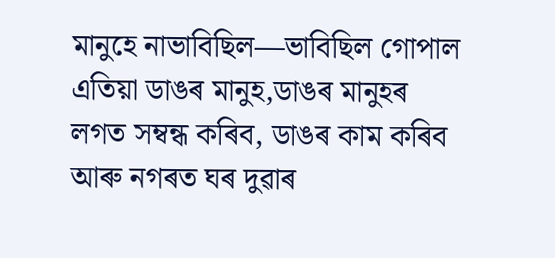মানুহে নাভাবিছিল—ভাবিছিল গোপাল এতিয়া ডাঙৰ মানুহ,ডাঙৰ মানুহৰ লগত সম্বন্ধ কৰিব, ডাঙৰ কাম কৰিব আৰু নগৰত ঘৰ দুৱাৰ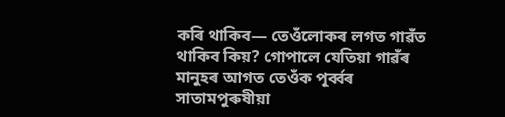কৰি থাকিব— তেওঁলোকৰ লগত গাৱঁত থাকিব কিয়? গোপালে যেতিয়া গাৱঁৰ মানুহৰ আগত তেওঁক পূৰ্ব্বৰ সাতামপুৰুষীয়া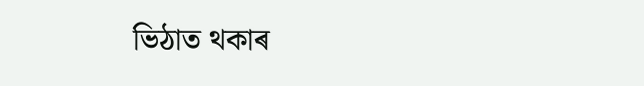ভিঠাত থকাৰ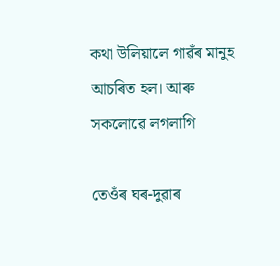কথা উলিয়ালে গাৱঁৰ মানুহ আচৰিত হল। আৰু সকলোৱে লগলাগি

তেওঁৰ ঘৰ-দুৱাৰ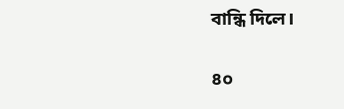বান্ধি দিলে।

৪০